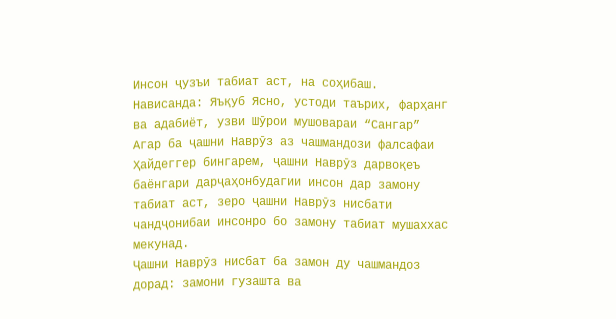Инсон ҷузъи табиат аст, на соҳибаш.
Нависанда: Яъқуб Ясно, устоди таърих, фарҳанг ва адабиёт, узви Шӯрои мушовараи “Сангар”
Агар ба ҷашни Наврӯз аз чашмандози фалсафаи Ҳайдеггер бингарем, ҷашни Наврӯз дарвоқеъ баёнгари дарҷаҳонбудагии инсон дар замону табиат аст, зеро ҷашни Наврӯз нисбати чандҷонибаи инсонро бо замону табиат мушаххас мекунад.
Ҷашни Наврӯз нисбат ба замон ду чашмандоз дорад: замони гузашта ва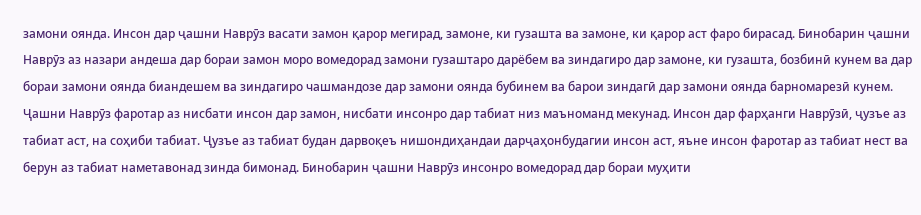замони оянда. Инсон дар ҷашни Наврӯз васати замон қарор мегирад, замоне, ки гузашта ва замоне, ки қарор аст фаро бирасад. Бинобарин ҷашни Наврӯз аз назари андеша дар бораи замон моро вомедорад замони гузаштаро дарёбем ва зиндагиро дар замоне, ки гузашта, бозбинӣ кунем ва дар бораи замони оянда биандешем ва зиндагиро чашмандозе дар замони оянда бубинем ва барои зиндагӣ дар замони оянда барномарезӣ кунем.
Ҷашни Наврӯз фаротар аз нисбати инсон дар замон, нисбати инсонро дар табиат низ маъноманд мекунад. Инсон дар фарҳанги Наврӯзӣ, ҷузъе аз табиат аст, на соҳиби табиат. Ҷузъе аз табиат будан дарвоқеъ нишондиҳандаи дарҷаҳонбудагии инсон аст, яъне инсон фаротар аз табиат нест ва берун аз табиат наметавонад зинда бимонад. Бинобарин ҷашни Наврӯз инсонро вомедорад дар бораи муҳити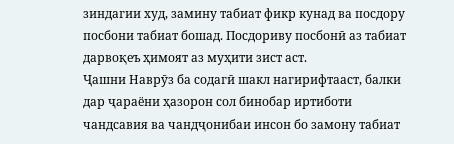зиндагии худ, замину табиат фикр кунад ва посдору посбони табиат бошад. Посдориву посбонӣ аз табиат дарвоқеъ ҳимоят аз муҳити зист аст.
Ҷашни Наврӯз ба содагӣ шакл нагирифтааст, балки дар ҷараёни ҳазорон сол бинобар иртиботи чандсавия ва чандҷонибаи инсон бо замону табиат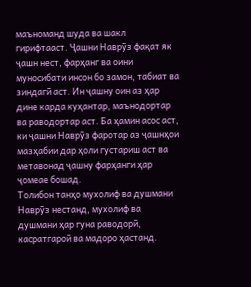маъноманд шуда ва шакл гирифтааст. Ҷашни Наврӯз фақат як ҷашн нест, фарҳанг ва оини муносибати инсон бо замон, табиат ва зиндагӣ аст. Ин ҷашну оин аз ҳар дине карда куҳантар, маънодортар ва раводортар аст. Ба ҳамин асос аст, ки ҷашни Наврӯз фаротар аз ҷашнҳои мазҳабии дар ҳоли густариш аст ва метавонад ҷашну фарҳанги ҳар ҷомеае бошад.
Толибон танҳо мухолиф ва душмани Наврӯз нестанд, мухолиф ва душмани ҳар гуна раводорӣ, касратгароӣ ва мадоро ҳастанд.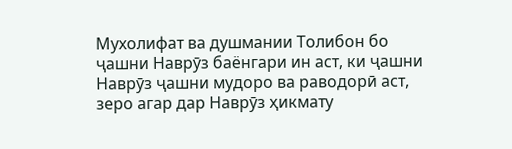Мухолифат ва душмании Толибон бо ҷашни Наврӯз баёнгари ин аст, ки ҷашни Наврӯз ҷашни мудоро ва раводорӣ аст, зеро агар дар Наврӯз ҳикмату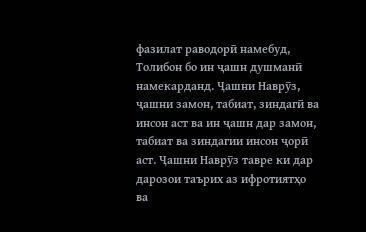фазилат раводорӣ намебуд, Толибон бо ин ҷашн душманӣ намекарданд. Ҷашни Наврӯз, ҷашни замон, табиат, зиндагӣ ва инсон аст ва ин ҷашн дар замон, табиат ва зиндагии инсон ҷорӣ аст. Ҷашни Наврӯз тавре ки дар дарозои таърих аз ифротиятҳо ва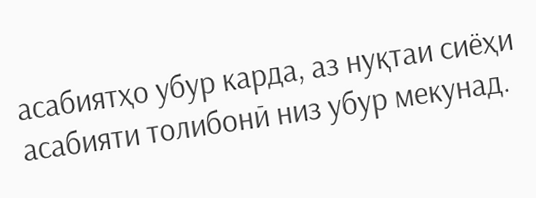асабиятҳо убур карда, аз нуқтаи сиёҳи асабияти толибонӣ низ убур мекунад.